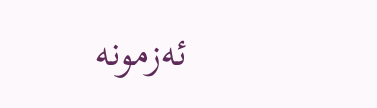ئه‌زمونه‌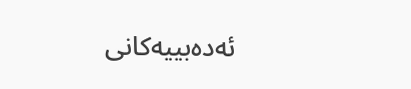ئه‌ده‌بییه‌كانی‌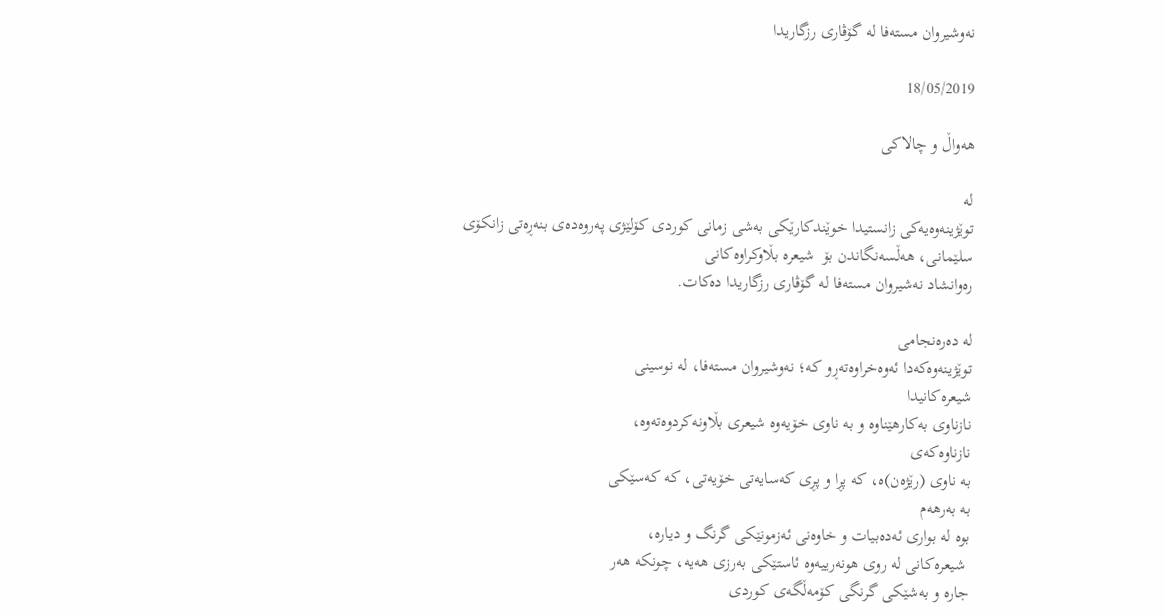نه‌وشیروان مسته‌فا لە گۆڤاری رزگاریدا

18/05/2019

هەواڵ و چالاکی

لە
توێژینەوەیەکی زانستیدا خوێندکارێکی بەشی زمانی کوردی کۆلێژی پەروەدەی بنەڕەتی زانکۆی
سلێمانی، هەڵسەنگاندن بۆ  شیعره‌ بڵاوكراوه‌كانی‌
رەوانشاد نه‌شیروان مسته‌فا له‌ گۆڤاری‌ رزگاریدا دەکات.

لە دەرەنجامی
توێژینەوەکەدا ئەوەخراوەتەڕو کە؛ نه‌وشیروان مسته‌فا، له‌ نوسینی‌
شیعره‌كانیدا
نازناوی‌ به‌كارهێناوه‌ و به‌ ناوی‌ خۆیه‌وه‌ شیعری‌ بڵاونه‌كردوه‌ته‌وه‌،
نازناوه‌كه‌ی‌
به‌ ناوی‌ (رێژه‌ن)ه‌، كه‌ پڕا و پڕی‌ كه‌سایه‌تی‌ خۆیه‌تی‌، كه‌ كه‌سێكی‌
به‌ به‌رهه‌م
بوه‌ له‌ بواری‌ ئه‌ده‌بیات و خاوه‌نی‌ ئه‌زمونێكی‌ گرنگ و دیاره‌،
 شیعره‌كانی‌ له‌ روی‌ هونه‌رییه‌وه‌ ئاستێكی‌ به‌رزی‌ هه‌یه‌، چونكه‌ هه‌ر
جاره‌ و به‌شێكی‌ گرنگی‌ كۆمه‌ڵگه‌ی‌ كوردی‌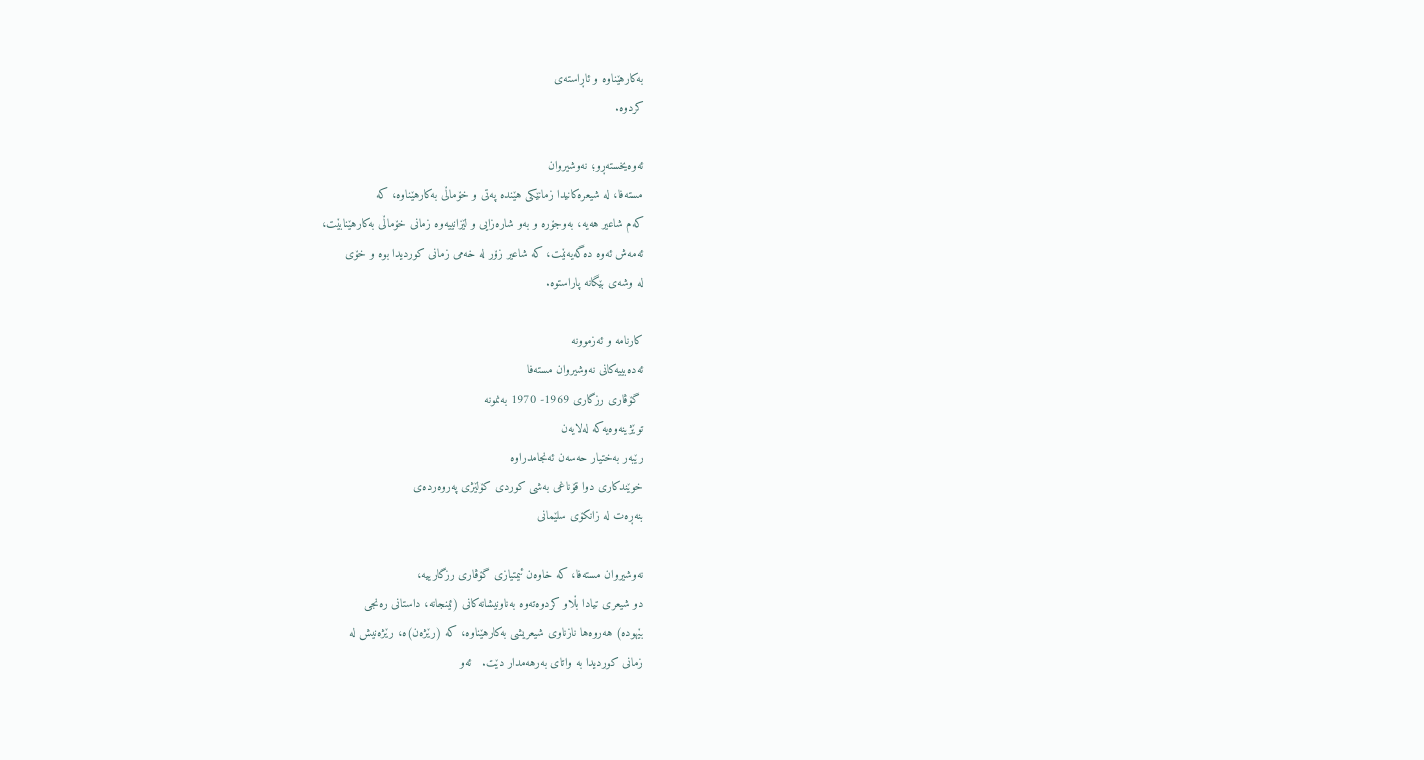به‌كارهێناوه‌ و ئاڕاسته‌ی‌
كردوه‌.

ئەوەیخستەڕو؛ نه‌وشیروان
مسته‌فا، له‌ شیعره‌كانیدا زمانێكی‌ هێنده‌ په‌تی‌ و خۆماڵی‌ به‌كارهێناوه‌، كه‌
كه‌م شاعیر هه‌یه‌، به‌وجۆره‌ و به‌و شاره‌زایی‌ و لێزانییه‌وه‌ زمانی‌ خۆماڵی‌ به‌كارهێنابێت،
ئه‌مه‌ش ئه‌وه‌ ده‌گه‌یه‌نێت، كه‌ شاعیر زۆر له‌ خه‌می‌ زمانی‌ كوردیدا بوه‌ و خۆی‌
له‌ وشه‌ی‌ بێگانه‌ پاراستوه‌.

كارنامه‌ و ئه‌زموونه‌
ئه‌ده‌بییه‌كانی‌ نه‌وشیروان مسته‌فا
 گۆڤاری‌ رزگاری 1969- 1970 به‌نمونه
توێژینه‌وه‌یه‌كه‌ له‌لایه‌ن
رێبه‌ر به‌ختیار حه‌سه‌ن ئەنجامدراوە
خوێندکاری دوا قۆناغی بەشی کوردی کۆلێژی پەروەردەی
بنەڕەت لە زانکۆی سلێمانی

نه‌وشیروان مسته‌فا، كه‌ خاوه‌ن ئیمتیازی‌ گۆڤاری‌ رزگارییه‌،
دو شیعری‌ تیادا بڵاو كردوه‌ته‌وه‌ به‌ناونیشانه‌كانی‌ (ئینجانه‌، داستانی‌ ره‌نجی‌
بێهوده‌) هه‌روه‌ها نازناوی‌ شیعریشی‌ به‌كارهێناوه‌، كه‌ (رێژه‌ن)ه‌، رێژه‌نیش له‌
زمانی‌ كوردیدا به‌ واتای‌ به‌رهه‌مدار دێت.   ئه‌و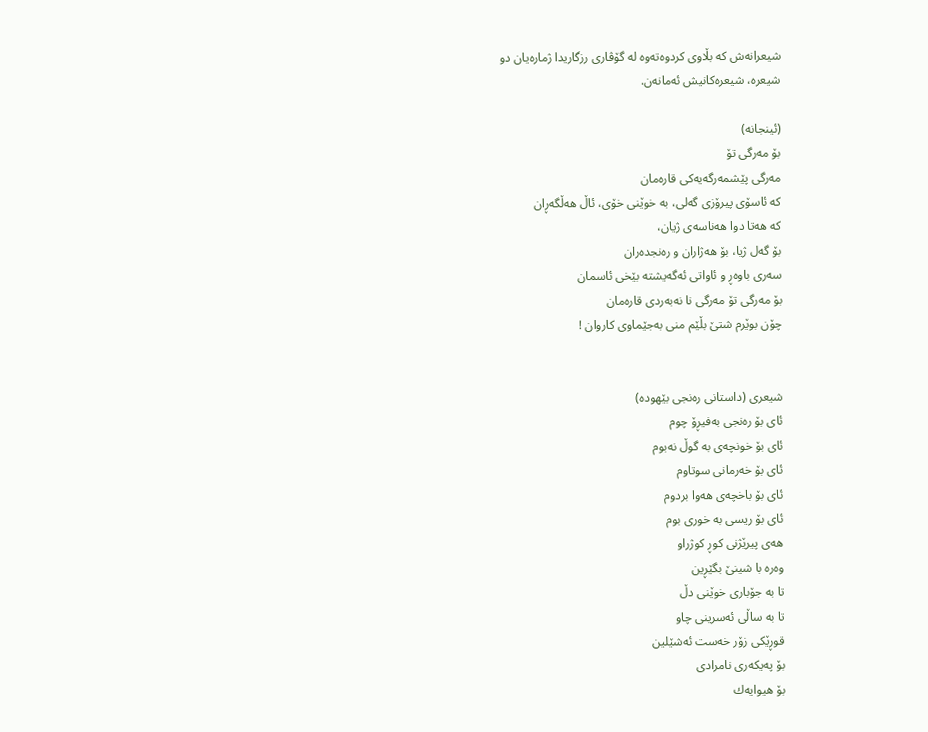شیعرانه‌ش كه‌ بڵاوی كردوه‌ته‌وه‌ له‌ گۆڤاری‌ رزگاریدا ژماره‌یان دو
شیعره‌، شیعره‌كانیش ئه‌مانه‌ن.

(ئینجانه)
بۆ مه‌رگی‌ تۆ
مه‌رگی‌ پێشمه‌رگه‌یه‌كی‌ قاره‌مان
كه‌ ئاسۆی‌ پیرۆزی‌ گه‌لی‌، به‌ خوێنی‌ خۆی‌، ئاڵ هه‌ڵگه‌ڕان
كه‌ هه‌تا دوا هه‌ناسه‌ی‌ ژیان،
بۆ گه‌ل ژیا، بۆ هه‌ژاران و ره‌نجده‌ران
سه‌ری‌ باوه‌ڕ و ئاواتی‌ ئه‌گه‌یشته‌ بێخی‌ ئاسمان
بۆ مه‌رگی‌ تۆ مه‌رگی‌ نا نه‌به‌ردی‌ قاره‌مان
چۆن بوێرم شتێ بڵێم منی‌ به‌جێماوی‌ كاروان !


شیعری‌ (داستانی‌ ره‌نجی‌ بێهوده‌)
ئای‌ بۆ ره‌نجی‌ به‌فیڕۆ چوم
ئای‌ بۆ خونچه‌ی‌ به‌ گوڵ نه‌بوم
ئای‌ بۆ خه‌رمانی‌ سوتاوم
ئای‌ بۆ باخچه‌ی‌ هه‌وا بردوم
ئای‌ بۆ ریسی‌ به‌ خوری‌ بوم
هه‌ی‌ پیرێژنی‌ كوڕ كوژراو
وه‌ره‌ با شینێ بگێڕین
تا به‌ جۆباری‌ خوێنی‌ دڵ
تا به‌ ساڵی‌ ئه‌سرینی‌ چاو
قوڕێكی‌ زۆر خه‌ست ئه‌شێلین
بۆ په‌یكه‌ری‌ نامرادی‌
بۆ هیوایه‌ك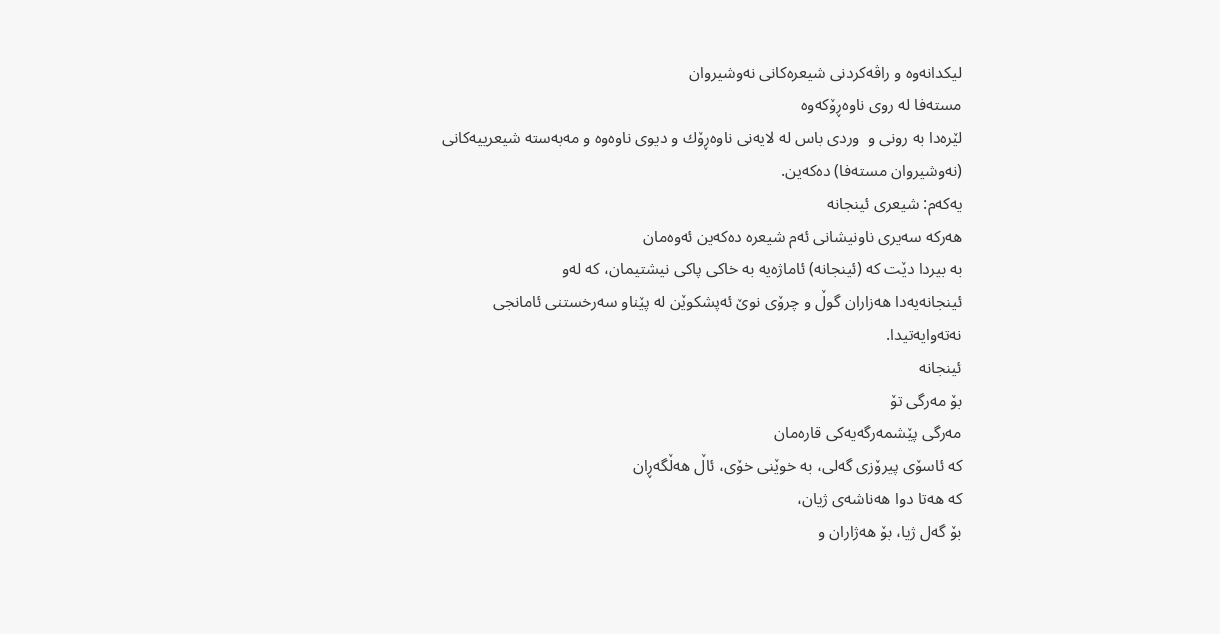لیكدانه‌وه‌ و راڤه‌كردنی‌ شیعره‌كانی‌ نه‌وشیروان
مسته‌فا له‌ روی‌ ناوه‌ڕۆكه‌وه‌
لێره‌دا به‌ رونی‌ و  وردی‌ باس له‌ لایه‌نی‌ ناوه‌ڕۆك و دیوی‌ ناوه‌وه‌ و مه‌به‌سته‌ شیعرییه‌كانی‌
(نه‌وشیروان مسته‌فا) ده‌كه‌ین.
یه‌كه‌م: شیعری‌ ئینجانه‌
هه‌ركه‌ سه‌یری‌ ناونیشانی‌ ئه‌م شیعره‌ ده‌كه‌ین ئه‌وه‌مان
به‌ بیردا دێت كه‌ (ئینجانه‌) ئاماژه‌یه‌ به‌ خاكی‌ پاكی‌ نیشتیمان، كه‌ له‌و
ئینجانه‌یه‌دا هه‌زاران گوڵ و چرۆی‌ نوێ ئه‌پشكوێن له‌ پێناو سه‌رخستنی‌ ئامانجی‌
نه‌ته‌وایه‌تیدا.
ئینجانه‌
بۆ مه‌رگی‌ تۆ
مه‌رگی‌ پێشمه‌رگه‌یه‌كی‌ قاره‌مان
كه‌ ئاسۆی‌ پیرۆزی‌ گه‌لی‌، به‌ خوێنی‌ خۆی‌، ئاڵ هه‌ڵگه‌ڕان
كه‌ هه‌تا دوا هه‌ناشه‌ی‌ ژیان،
بۆ گه‌ل ژیا، بۆ هه‌ژاران و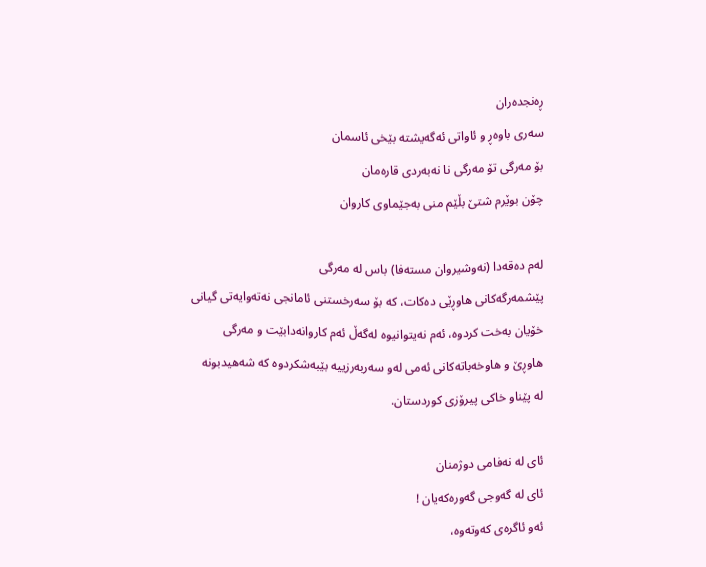ڕه‌نجده‌ران
سه‌ری‌ باوه‌ڕ و ئاواتی‌ ئه‌گه‌یشته‌ بێخی‌ ئاسمان
بۆ مه‌رگی‌ تۆ مه‌رگی‌ نا نه‌به‌ردی‌ قاره‌مان
چۆن بوێرم شتێ بڵێم منی‌ به‌جێماوی‌ كاروان

له‌م ده‌قه‌دا (نه‌وشیروان مسته‌فا) باس له‌ مه‌رگی‌
پێشمه‌رگه‌كانی‌ هاوڕێی‌ ده‌كات، كه‌ بۆ سه‌رخستنی‌ ئامانجی‌ نه‌ته‌وایه‌تی‌ گیانی‌
خۆیان به‌خت كردوه‌، ئه‌م نه‌یتوانیوه‌ له‌گه‌ڵ ئه‌م كاروانه‌دابێت و مه‌رگی‌
هاوڕێ و هاوخه‌باته‌كانی‌ ئه‌می‌ له‌و سه‌ربه‌رزییه‌ بێبه‌شكردوه‌ كه‌ شه‌هیدبونه‌
له‌ پێناو خاكی‌ پیرۆزی‌ كوردستان.

ئای‌ له‌ نه‌فامی‌ دوژمنان
ئای‌ له‌ گه‌وجی‌ گه‌وره‌كه‌یان !
ئه‌و ئاگره‌ی‌ كه‌وته‌وه‌،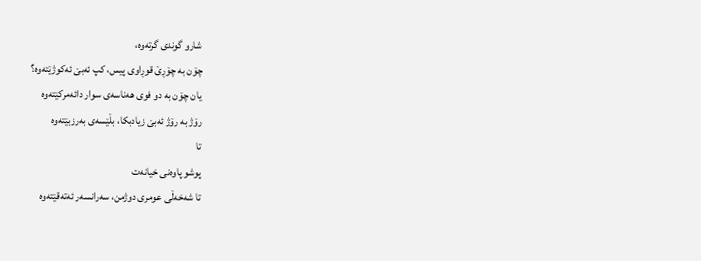شارو گوندی‌ گرته‌وه‌،
چۆن به‌ چۆڕێ قوڕاوی‌ پیس، كپ ئه‌بێ ئه‌كوژێته‌وە؟
یان چۆن به‌ دو فوی‌ هه‌ناسه‌ی‌ سوار دائه‌مركێته‌وه‌
رۆژ به‌ رۆژ ئه‌بێ زیادبكا، بڵێسه‌ی‌ به‌رزبێته‌وه‌
تا
پوشو پاوه‌نی‌ خیانه‌ت
تا شه‌خه‌ڵی‌ عومری‌ دوژمن، سه‌رانسه‌ر ئه‌ته‌قێته‌وه‌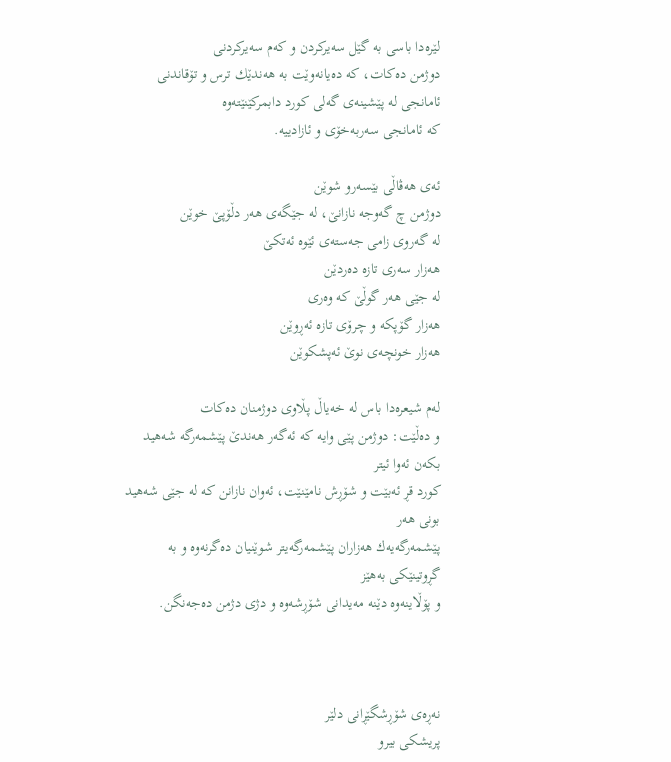لێره‌دا باسی‌ به‌ گێل سه‌یركردن و كه‌م سه‌یركردنی‌
دوژمن ده‌كات، كه‌ ده‌یانه‌وێت به‌ هه‌ندێك ترس و تۆقاندنی‌  ئامانجی له‌ پێشینه‌ی‌ گه‌لی‌ كورد دابمركێنێته‌وه‌
كه‌ ئامانجی‌ سه‌ربه‌خۆی و ئازادییه.

ئه‌ی‌ هه‌ڤاڵی‌ بێسه‌رو شوێن
دوژمن چ گه‌وجه‌ نازانێ، له‌ جێگه‌ی‌ هه‌ر دڵۆپێ خوێن
له‌ گه‌روی‌ زامی‌ جه‌سته‌ی‌ ئێوه‌ ئه‌تكێ
هه‌زار سه‌ری‌ تازه‌ ده‌ردێن
له‌ جێی‌ هه‌ر گوڵێ كه‌ وه‌ری‌
هه‌زار گۆپكه‌ و چرۆی‌ تازه‌ ئه‌ڕوێن
هه‌زار خونچه‌ی‌ نوێ ئه‌پشكوێن

له‌م شیعره‌دا باس له‌ خه‌یاڵ پڵاوی‌ دوژمنان ده‌كات
و ده‌ڵێت: دوژمن پێی وایه‌ كه‌ ئه‌گه‌ر هه‌ندێ پێشمه‌رگه‌ شه‌هید بكه‌ن ئه‌وا ئیتر
كورد قڕ ئه‌بێت و شۆڕش نامێنێت، ئه‌وان نازانن كه‌ له‌ جێی‌ شه‌هید بونی‌ هه‌ر
پێشمه‌رگه‌یه‌ك هه‌زاران پێشمه‌رگه‌یتر شوێنیان ده‌گرنه‌وه‌ و به‌ گڕوتینێكی‌ به‌هێز
و پۆڵاینه‌وه‌ دێنه‌ مه‌یدانی‌ شۆڕشه‌وه‌ و دژی‌ دژمن ده‌جه‌نگن.



نه‌ڕه‌ی‌ شۆڕشگێڕانی‌ دلێر
پریشكی‌ بیرو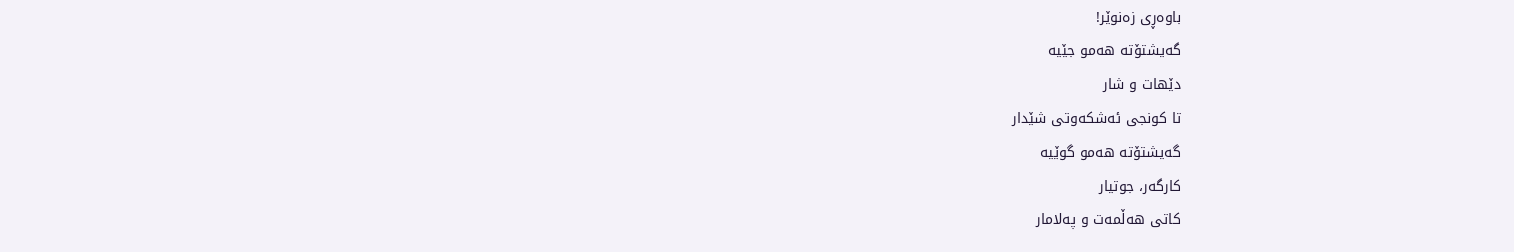باوه‌ڕی‌ زه‌نوێر!
گه‌یشتۆته‌ هه‌مو جێیه‌
دێهات و شار
تا كونجی‌ ئه‌شكه‌وتی‌ شێدار
گه‌یشتۆته‌ هه‌مو گوێیه‌
كارگه‌ر، جوتیار
كاتی‌ هه‌ڵمه‌ت و په‌لامار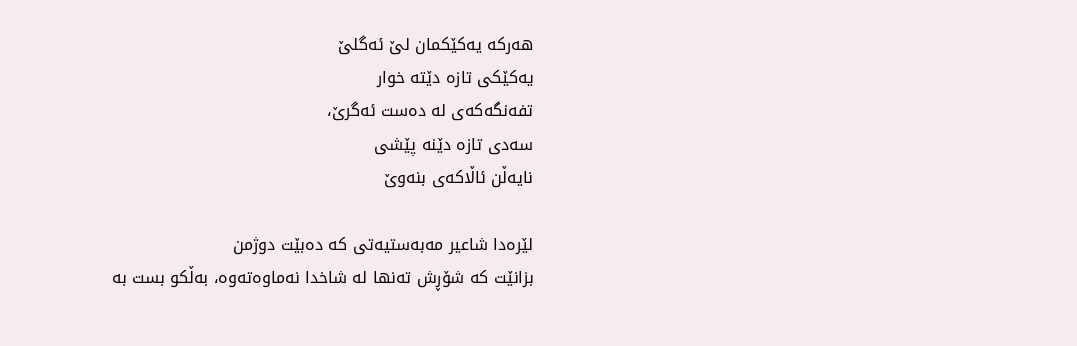هه‌ركه‌ یه‌كێكمان لێ ئه‌گلێ
یه‌كێكی‌ تازه‌ دێته‌ خوار
تفه‌نگه‌كه‌ی‌ له‌ ده‌ست ئه‌گرێ،
سه‌دی‌ تازه‌ دێنه‌ پێشی‌
نایه‌ڵن ئاڵاكه‌ی‌ بنه‌وێ

لێره‌دا شاعیر مه‌به‌ستیه‌تی‌ كه‌ ده‌بێت دوژمن
بزانێت كه‌ شۆڕش ته‌نها له‌ شاخدا نه‌ماوه‌ته‌وه‌، به‌ڵكو بست به‌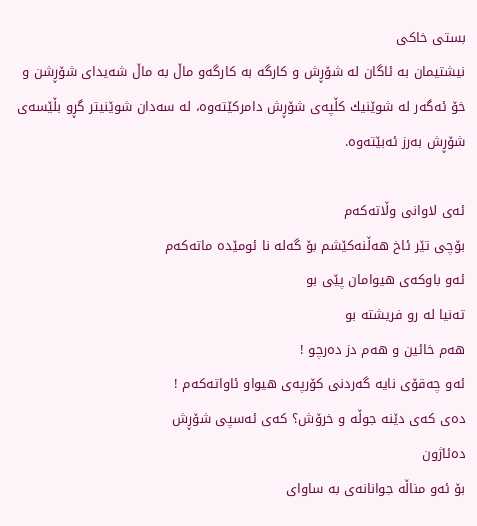بستی‌ خاكی‌
نیشتیمان به‌ ئاگان له‌ شۆڕش و كارگه‌ به‌ كارگه‌و ماڵ به‌ ماڵ شه‌یدای‌ شۆڕشن و
خۆ ئه‌گه‌ر له‌ شوێنیك كڵپه‌ی‌ شۆڕش دامركێته‌وه‌، له‌ سه‌دان شوێنیتر گڕو بڵێسه‌ی‌
شۆڕش به‌رز ئه‌بێته‌وه.

ئه‌ی‌ لاوانی‌ وڵاته‌كه‌م
بۆچی‌ تێر ئاخ هه‌ڵنه‌كێشم بۆ گه‌له‌ نا ئومێده‌ ماته‌كه‌م
ئه‌و باوكه‌ی‌ هیوامان پێی‌ بو
ته‌نیا له‌ رو فریشته‌ بو
هه‌م خائین و هه‌م دز ده‌رچو !
ئه‌و چه‌قۆی‌ نایه‌ گه‌ردنی‌ كۆرپه‌ی‌ هیواو ئاواته‌كه‌م !
ده‌ی‌ كه‌ی‌ دێنه‌ جوڵه‌ و خرۆش؟ كه‌ی‌ ئه‌سپی‌ شۆڕش
ده‌ئاژون
بۆ ئه‌و مناڵه‌ جوانانه‌ی‌ به‌ ساوای‌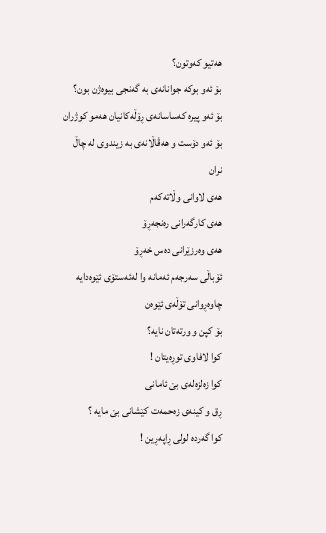هه‌تیو كه‌وتون؟
بۆ ئه‌و بوكه‌ جوانانه‌ی‌ به‌ گه‌نجی‌ بیوه‌ژن بون؟
بۆ ئه‌و پیره‌ كه‌ساسانه‌ی‌ ڕۆڵه‌كانیان هه‌مو كوژران
بۆ ئه‌و دۆست و هه‌ڤاڵانه‌ی‌ به‌ زیندوی‌ له‌ چاڵ
نران
هه‌ی‌ لاوانی‌ وڵاته‌كه‌م
هه‌ی‌ كارگه‌رانی‌ ره‌نجه‌ڕۆ
هه‌ی‌ وه‌رزێرانی‌ ده‌س خه‌ڕۆ
ئۆباڵی‌ سه‌رجه‌م ئه‌مانه‌ وا له‌ئه‌ستۆی‌ ئێوه‌دایه‌
چاوه‌ڕوانی‌ تۆڵه‌ی‌ ئێوه‌ن
بۆ كپن و ورته‌تان نایه؟
كوا لافاوی‌ توڕه‌یتان !
كوا زه‌لزه‌له‌ی‌ بێ ئامانی‌
ڕق و كینه‌ی‌ زه‌حمه‌ت كێشانی‌ بێ مایه‌ ؟
كوا گه‌رده‌ لولی‌ ڕاپه‌ڕین !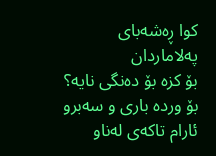كوا ڕه‌شه‌بای په‌لاماردان
بۆ كزه‌ بۆ ده‌نگی‌ نایه؟
بۆ ورده‌ باری‌ و سه‌برو ئارام تاكه‌ی‌ له‌ناو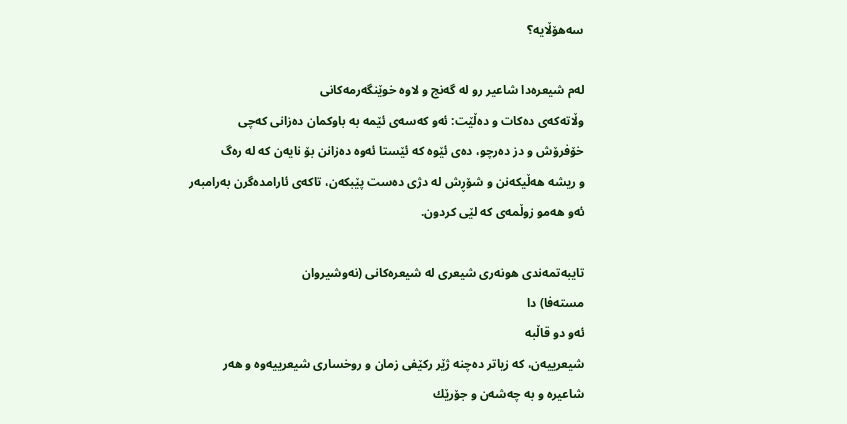سه‌هۆڵایه‌؟

له‌م شیعره‌دا شاعیر رو له‌ گه‌نج و لاوه‌ خوێنگه‌رمه‌كانی‌
وڵاته‌كه‌ی‌ ده‌كات و ده‌ڵێت: ئه‌و كه‌سه‌ی‌ ئێمه‌ به‌ باوكمان ده‌زانی‌ كه‌چی‌
خۆفرۆش و دز ده‌رچو، ده‌ی‌ ئێوه‌ كه‌ ئێستا ئه‌وه‌ ده‌زانن بۆ نایه‌ن كه‌ له‌ ره‌گ
و ریشه‌ هه‌ڵیكه‌نن و شۆڕش له‌ دژی‌ ده‌ست پێبكه‌ن، تاكه‌ی‌ ئارامده‌گرن به‌رامبه‌ر
ئه‌و هه‌مو زوڵمه‌ی‌ كه‌ لێی‌ كردون.

تایبه‌تمه‌ندی‌ هونه‌ری‌ شیعری‌ له‌ شیعره‌كانی‌ (نه‌وشیروان
مسته‌فا) دا
ئه‌و دو قاڵبه‌
شیعرییه‌ن، كه‌ زیاتر ده‌چنه‌ ژێر ركێفی‌ زمان و روخساری‌ شیعرییه‌وه‌ و هه‌ر
شاعیره‌ و به‌ چه‌شه‌ن و جۆرێك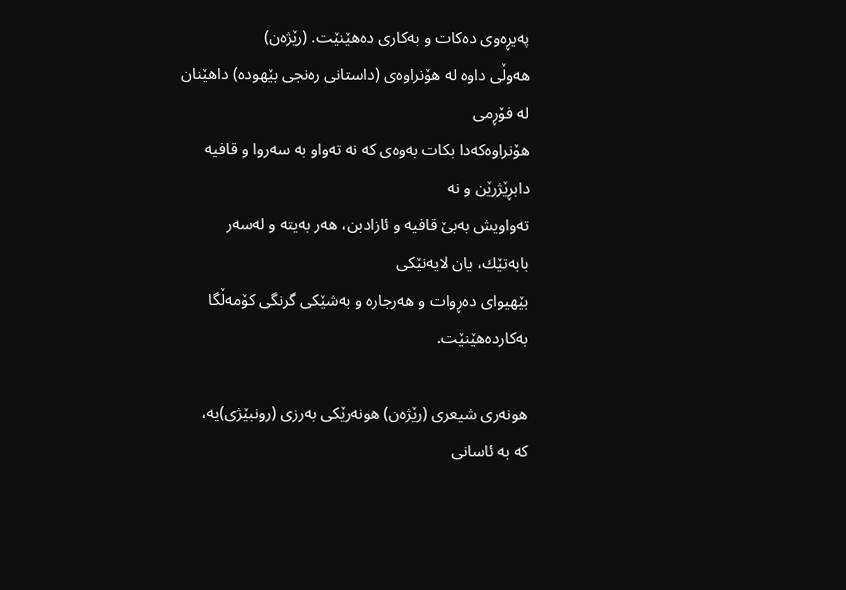په‌یڕه‌وی‌ ده‌كات و به‌كاری‌ ده‌هێنێت. (رێژه‌ن)
هه‌وڵی‌ داوه‌ له‌ هۆنراوه‌ی‌ (داستانی‌ ره‌نجی‌ بێهوده‌) داهێنان له‌ فۆڕمی‌
هۆنراوه‌كه‌دا بكات به‌وه‌ی‌ كه‌ نه‌ ته‌واو به‌ سه‌روا و قافیه‌ دابڕێژرێن و نه‌
ته‌واویش به‌بێ قافیه‌ و ئازادبن، هه‌ر به‌یته‌ و له‌سه‌ر بابه‌تێك، یان لایه‌نێكی‌
بێهیوای‌ ده‌ڕوات و هه‌رجاره‌ و به‌شێكی‌ گرنگی‌ كۆمه‌ڵگا به‌كارده‌هێنێت.

هونه‌ری‌ شیعری‌ (رێژه‌ن) هونه‌رێكی‌ به‌رزی‌ (رونبێژی‌)یه‌،
كه‌ به‌ ئاسانی‌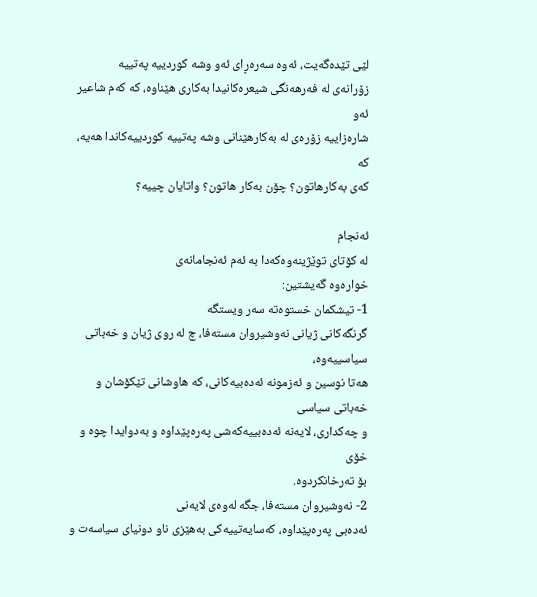لێی‌ تێده‌گه‌یت، ئه‌وه‌ سه‌ره‌ڕای‌ ئه‌و وشه‌ كوردییه‌ په‌تییه‌
زۆرانه‌ی‌ له‌ فه‌رهه‌نگی‌ شیعره‌كانیدا به‌كاری‌ هێناوه‌، كه‌ كه‌م شاعیر ئه‌و
شاره‌زاییه‌ زۆره‌ی‌ له‌ به‌كارهێنانی‌ وشه‌ په‌تییه‌ كوردییه‌كاندا هه‌یه‌، كه‌
كه‌ی‌ به‌كارهاتون؟ چۆن به‌كار هاتون؟ واتایان چییه‌؟

ئه‌نجام
له‌ كۆتای‌ توێژینه‌وه‌كه‌دا به‌ ئه‌م ئه‌نجامانه‌ی‌
خواره‌وه‌ گه‌یشتین:
1- تیشكمان خستوەته‌ سه‌ر ویستگه‌
گرنگه‌كانی‌ ژیانی‌ نه‌وشیروان مسته‌فا، چ له‌ روی‌ ژیان و خه‌باتی‌ سیاسییه‌وه‌،
هه‌تا نوسین و ئه‌زمونه‌ ئه‌ده‌بیه‌كانی‌، كه‌ هاوشانی‌ تێكۆشان و خه‌باتی‌ سیاسی
و چه‌كداری‌، لایه‌نه‌ ئه‌ده‌بییه‌كه‌شی‌ په‌ره‌پێداوه‌ و به‌دوایدا چوه‌ و خۆی‌
بۆ ته‌رخانكردوه‌.
2- نه‌وشیروان مسته‌فا، جگه‌ له‌وه‌ی‌ لایه‌نی‌
ئه‌ده‌بی‌ په‌ره‌پێداوه‌، كه‌سایه‌تییه‌كی‌ به‌هێزی‌ ناو دونیای‌ سیاسه‌ت و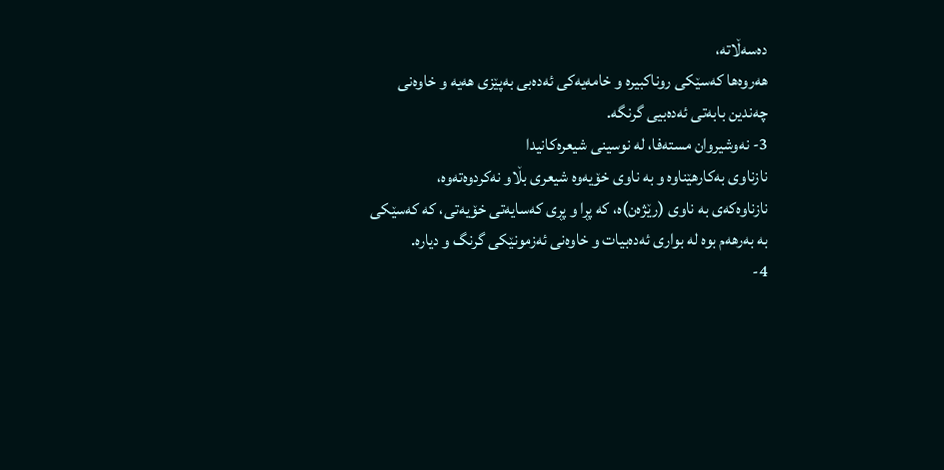ده‌سه‌ڵاته‌،
هه‌روه‌ها كه‌سێكی‌ روناكبیره‌ و خامه‌یه‌كی‌ ئه‌ده‌بی‌ به‌پێزی‌ هه‌یه‌ و خاوه‌نی‌
چه‌ندین بابه‌تی‌ ئه‌ده‌بیی گرنگه‌.
3- نه‌وشیروان مسته‌فا، له‌ نوسینی‌ شیعره‌كانیدا
نازناوی‌ به‌كارهێناوه‌ و به‌ ناوی‌ خۆیه‌وه‌ شیعری‌ بڵاو نه‌كردوه‌ته‌وه‌،
نازناوه‌كه‌ی‌ به‌ ناوی‌ (رێژه‌ن)ه‌، كه‌ پڕا و پڕی‌ كه‌سایه‌تی‌ خۆیه‌تی‌، كه‌ كه‌سێكی‌
به‌ به‌رهه‌م بوه‌ له‌ بواری‌ ئه‌ده‌بیات و خاوه‌نی‌ ئه‌زمونێكی‌ گرنگ و دیاره‌.
4-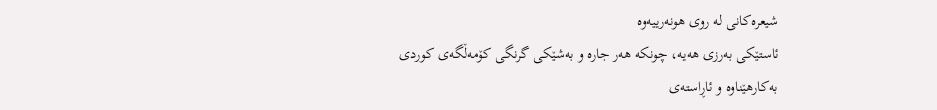شیعره‌كانی‌ له‌ روی‌ هونه‌رییه‌وه‌
ئاستێكی‌ به‌رزی‌ هه‌یه‌، چونكه‌ هه‌ر جاره‌ و به‌شێكی‌ گرنگی‌ كۆمه‌ڵگه‌ی‌ كوردی‌
به‌كارهێناوه‌ و ئاڕاسته‌ی‌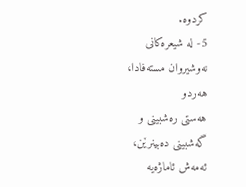كردوه‌.
5- له‌ شیعره‌كانی‌ نه‌وشیروان مسته‌فادا، هه‌ردو
هه‌ستی‌ ره‌شبینی‌ و گه‌شبینی‌ ده‌بینرێن، ئه‌مه‌ش ئاماژه‌یه‌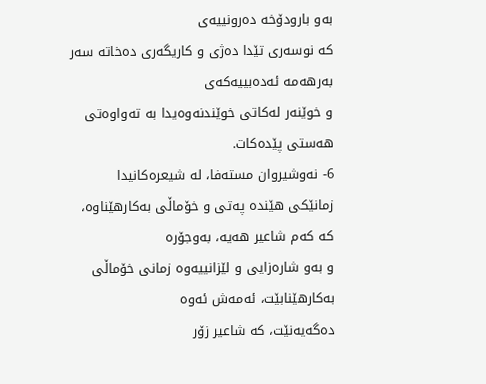به‌و بارودۆخه‌ ده‌رونییه‌ی‌
كه‌ نوسه‌ری‌ تێدا ده‌ژی‌ و كاریگه‌ری‌ ده‌خاته‌ سه‌ر به‌رهه‌مه‌ ئه‌ده‌بییه‌كه‌ی‌
و خوێنه‌ر له‌كاتی‌ خوێندنه‌وه‌یدا به‌ ته‌واوه‌تی‌ هه‌ستی‌ پێده‌كات.
6- نه‌وشیروان مسته‌فا، له‌ شیعره‌كانیدا
زمانێكی‌ هێنده‌ په‌تی‌ و خۆماڵی‌ به‌كارهێناوه‌، كه‌ كه‌م شاعیر هه‌یه‌، به‌وجۆره‌
و به‌و شاره‌زایی‌ و لێزانییه‌وه‌ زمانی‌ خۆماڵی‌ به‌كارهێنابێت، ئه‌مه‌ش ئه‌وه‌
ده‌گه‌یه‌نێت، كه‌ شاعیر زۆر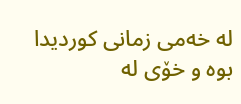له‌ خه‌می‌ زمانی‌ كوردیدا بوه‌ و خۆی‌ له‌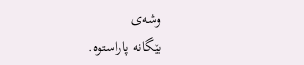وشه‌ی‌
بێگانه‌ پاراستوه‌.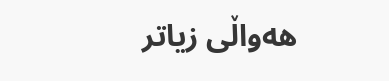هەواڵی زیاتر